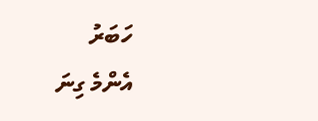ހަބަރު
އެންމެ ގިނަ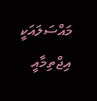މައްސަލައަކީ އިޖްތިމާއީ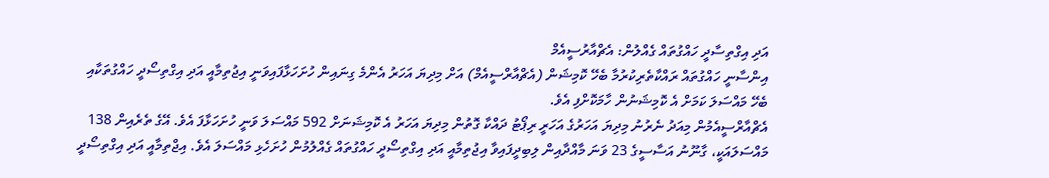އަދި އިގްތިސާދީ ހައްގުތައް ގެއްލުން: އެޗްއާރުސީއެމް
އިންސާނީ ހައްގުތައް ރައްކާތެރިކުރުމާ ބެހޭ ކޮމިޝަން (އެޗްއާރްސީއެމް) އަށް މިދިޔަ އަހަރު އެންމެ ގިނައިން ހުށަހަޅާފައިވަނީ އިޖުތިމާއީ އަދި އިގްތިސޯދީ ހައްގުތަކާއި ބެހޭ މައްސަލަ ކަމަށް އެ ކޮމިޝަނުން ހާމަކޮށްފި އެވެ.
އެޗްއާރްސީއެމުން މިއަދު ނެރުނު މިދިޔަ އަހަރުގެ އަހަރީ ރިޕޯޓު ދައްކާ ގޮތުން މިދިޔަ އަހަރު އެ ކޮމިޝަނަށް 592 މައްސަލަ ވަނީ ހުށަހަޅާފަ އެވެ. އޭގެ ތެރެއިން 138 މައްސަލައަކީ، ގާނޫނު އަސާސީގެ 23 ވަނަ މާއްދާއިން ލިބިދީފައިވާ އިޖުތިމާއީ އަދި އިގްތިސޯދީ ހައްގުތައް ގެއްލުމުން ހުށަހެޅި މައްސަލަ އެވެ. އިޖްތިމާއީ އަދި އިގްތިސޯދީ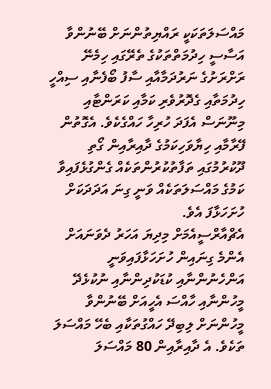މައްސަލަތަކަކީ ރައްޔިތުންނަށް ބޭނުންވާ އަސާސީ ހިދުމަތްތަކުގެ ތެރޭގައި ހިމެނޭ ރަށްރަށުގެ ނަރުދަމާއާއި ސާފު ބޯފެނާއި ސިއްހީ ހިދުމަތާއި ގެދޮރުވެރި ކަމާއި ކަރަންޓާއި މިނޫނަސް އެފަދަ ހުރިހާ ހައްގެކެވެ. އެގޮތުން ފޭރާމާއި ހިޔާވަހިކަމުގެ ދާއިރާއިން ގޯތި ދޫކުރުމުގައި ތަފާތުކުރުންތަކެއް ގެންގުޅެފައިވާ ކަމުގެ މައްސަލަތަކެއް ވަނީ ގިނަ އަދަދަކަށް ހުށަހަޅާފަ އެވެ.
އެޗްއާރްސީއެމަށް މިދިޔަ އަހަރު ދެވަނައަށް އެންމެ ގިނައިން ހުށަހަޅާފައިވަނީ އަންހެނުންނާއި ކުޑަކުދިންނާއި ނުކުޅެދޭ މީހުންނާއި ހާއްސަ އެހީއަށް ބޭނުންވާ މީހުންނަށް ލިބިދޭ ހައްގުތަކާއި ބެހޭ މައްސަލަ ތަކެވެ. އެ ދާއިރާއިން 80 މައްސަލަ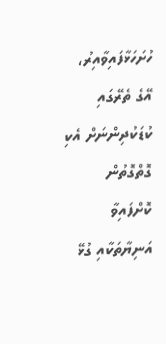ހުށަހަޅާފައިވާއިރު، އޭގެ ތެރޭގައި ކުޑަކުދިންނަށް އެކި ގޮތްގޮތުން ކޮށްފައިވާ އަނިޔާތަކާއި ގުޅޭ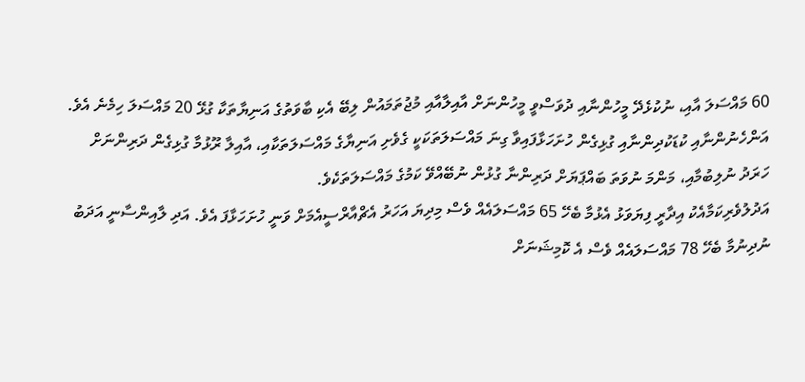60 މައްސަލަ އާއި، ނުކުޅެދޭ މީހުންނާއި ދުވަސްވީ މީހުންނަށް އާއިލާއާއި މުޖުތަމައުން ލިބޭ އެކި ބާވަތުގެ އަނިޔާތަކާ ގުޅޭ 20 މައްސަލަ ހިމެނެ އެވެ.
އަންހެނުންނާއި ކުޑަކުދިންނާއި ގުޅިގެން ހުށަހަޅާފައިވާ ގިނަ މައްސަލަތަކަކީ ގެވެށި އަނިޔާގެ މައްސަލަތަކާއި، އާއިލާ ރޫޅުމާ ގުޅިގެން ދަރިންނަށް ހަރަދު ނުލިބުމާއި، މަންމަ ނުވަތަ ބައްޕަޔަށް ދަރިންނާ ގުޅުން ނުބޭއްވޭ ކަމުގެ މައްސަލަތަކެވެ.
އަދުލުވެރިކަމާއެކު އިދާރީ ފިޔަވަޅު އެޅުމާ ބެހޭ 65 މައްސަލައެއް ވެސް މިދިޔަ އަހަރު އެޗްއާރްސީއެމަށް ވަނީ ހުށަހަޅާފަ އެވެ. އަދި ލާއިންސާނީ އަދަބު ނުދިނުމާ ބެހޭ 78 މައްސަލައެއް ވެސް އެ ކޮމިޝަނަށް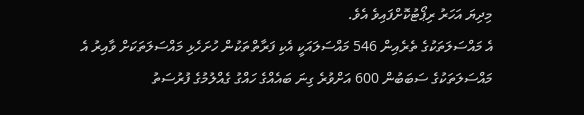މިދިޔަ އަހަރު ރިޕޯޓުކޮށްފައިވެ އެވެ.
އެ މައްސަލަތަކުގެ ތެރެއިން 546 މައްސަލައަކީ އެކި ފަރާތްތަކުން ހުށަހެޅި މައްސަލަތަކަށް ވާއިރު އެ މައްސަލަތަކުގެ ސަބަބުން 600 އަށްވުރެ ގިނަ ބައެއްގެ ހައްގު ގެއްލުމުގެ ފުރުސަތު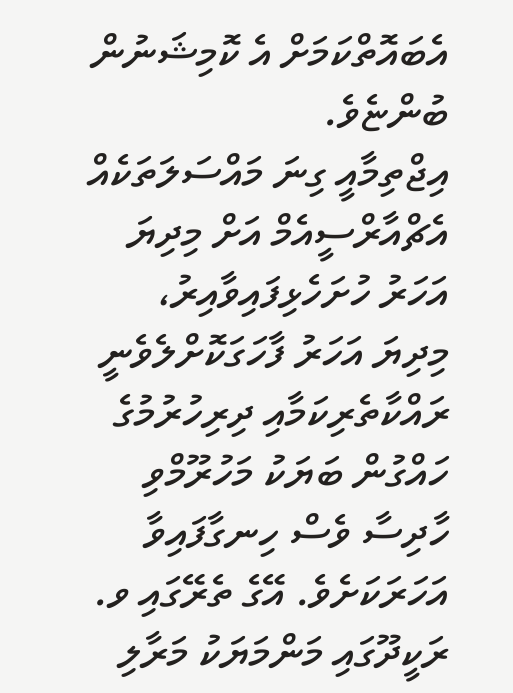އެބައޮތްކަމަށް އެ ކޮމިޝަނުން ބުންޏެވެ.
އިޖްތިމާއީ ގިނަ މައްސަލަތަކެއް އެޗްއާރްސީއެމް އަށް މިދިޔަ އަހަރު ހުށަހެޅިފައިވާއިރު، މިދިޔަ އަހަރު ފާހަގަކޮށްލެވެނީ ރައްކާތެރިކަމާއި ދިރިހުރުމުގެ ހައްގުން ބަޔަކު މަހުރޫމްވި ހާދިސާ ވެސް ހިނގާފައިވާ އަހަރަކަށެވެ. އޭގެ ތެރޭގައި ވ. ރަކީދޫގައި މަންމަޔަކު މަރާލި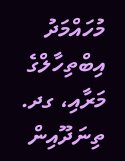މުހައްމަދު އިބްތިހާލްގެ މަރާއި، ގދ. ތިނަދޫއިން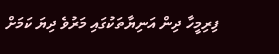ފިރިމީހާ ދިން އަނިޔާތަކުގައި މަރުވެ ދިޔަ ކަމަށް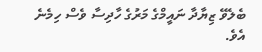ބެލެވޭ ޒިޔާދާ ނައީމްގެ މަރުގެ ހާދިސާ ވެސް ހިމެނެ އެވެ.